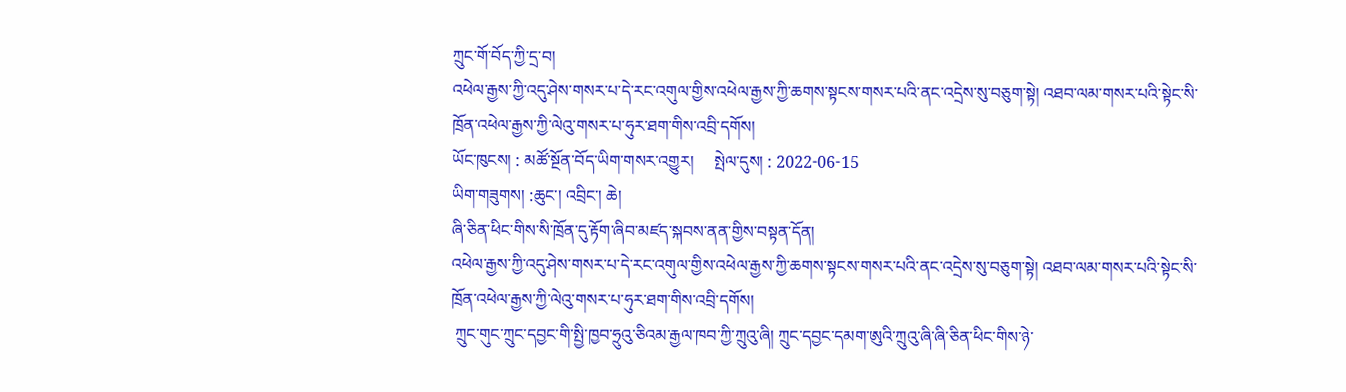ཀྲུང་གོ་བོད་ཀྱི་དྲ་བ།
འཕེལ་རྒྱས་ཀྱི་འདུ་ཤེས་གསར་པ་དེ་རང་འགུལ་གྱིས་འཕེལ་རྒྱས་ཀྱི་ཆགས་སྟངས་གསར་པའི་ནང་འདྲེས་སུ་བཅུག་སྟེ། འཐབ་ལམ་གསར་པའི་སྟེང་སི་ཁྲོན་འཕེལ་རྒྱས་ཀྱི་ལེའུ་གསར་པ་ཧུར་ཐག་གིས་འབྲི་དགོས།
ཡོང་ཁུངས། : མཚོ་སྔོན་བོད་ཡིག་གསར་འགྱུར།     སྤེལ་དུས། : 2022-06-15
ཡིག་གཟུགས། :ཆུང་། འབྲིང་། ཆེ།
ཞི་ཅིན་ཕིང་གིས་སི་ཁྲོན་དུ་རྟོག་ཞིབ་མཛད་སྐབས་ནན་གྱིས་བསྟན་དོན།
འཕེལ་རྒྱས་ཀྱི་འདུ་ཤེས་གསར་པ་དེ་རང་འགུལ་གྱིས་འཕེལ་རྒྱས་ཀྱི་ཆགས་སྟངས་གསར་པའི་ནང་འདྲེས་སུ་བཅུག་སྟེ། འཐབ་ལམ་གསར་པའི་སྟེང་སི་ཁྲོན་འཕེལ་རྒྱས་ཀྱི་ལེའུ་གསར་པ་ཧུར་ཐག་གིས་འབྲི་དགོས།
 ཀྲུང་གུང་ཀྲུང་དབྱང་གི་སྤྱི་ཁྱབ་ཧྲུའུ་ཅིའམ་རྒྱལ་ཁབ་ཀྱི་ཀྲུའུ་ཞི། ཀྲུང་དབྱང་དམག་ཨུའི་ཀྲུའུ་ཞི་ཞི་ཅིན་ཕིང་གིས་ཉེ་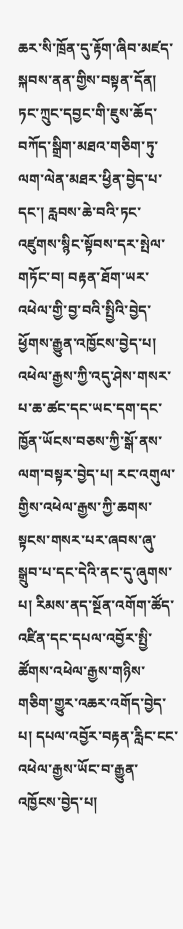ཆར་སི་ཁྲོན་དུ་རྟོག་ཞིབ་མཛད་སྐབས་ནན་གྱིས་བསྟན་དོན། ཏང་ཀྲུང་དབྱང་གི་ཇུས་ཆོད་བཀོད་སྒྲིག་མཐའ་གཅིག་ཏུ་ལག་ལེན་མཐར་ཕྱིན་བྱེད་པ་དང་། རླབས་ཆེ་བའི་ཏང་འཛུགས་སྙིང་སྟོབས་དར་སྤེལ་གཏོང་བ། བརྟན་ཐོག་ཡར་འཕེལ་གྱི་བྱ་བའི་སྤྱིའི་བྱེད་ཕྱོགས་རྒྱུན་འཁྱོངས་བྱེད་པ། འཕེལ་རྒྱས་ཀྱི་འདུ་ཤེས་གསར་པ་ཆ་ཚང་དང་ཡང་དག་དང་ཁྱོན་ཡོངས་བཅས་ཀྱི་སྒོ་ནས་ལག་བསྟར་བྱེད་པ། རང་འགུལ་གྱིས་འཕེལ་རྒྱས་ཀྱི་ཆགས་སྟངས་གསར་པར་ཞབས་ཞུ་སྒྲུབ་པ་དང་དེའི་ནང་དུ་ཞུགས་པ། རིམས་ནད་སྔོན་འགོག་ཚོད་འཛིན་དང་དཔལ་འབྱོར་སྤྱི་ཚོགས་འཕེལ་རྒྱས་གཉིས་གཅིག་གྱུར་འཆར་འགོད་བྱེད་པ། དཔལ་འབྱོར་བརྟན་རླིང་ངང་འཕེལ་རྒྱས་ཡོང་བ་རྒྱུན་འཁྱོངས་བྱེད་པ།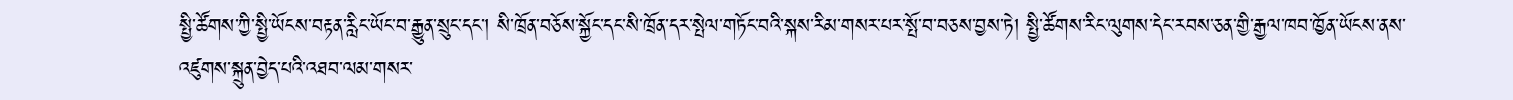སྤྱི་ཚོགས་ཀྱི་སྤྱི་ཡོངས་བརྟན་རླིང་ཡོང་བ་རྒྱུན་སྲུང་དང་། སི་ཁྲོན་བཅོས་སྐྱོང་དང་སི་ཁྲོན་དར་སྤེལ་གཏོང་བའི་སྐས་རིམ་གསར་པར་སྤོ་བ་བཅས་བྱས་ཏེ། སྤྱི་ཚོགས་རིང་ལུགས་དེང་རབས་ཅན་གྱི་རྒྱལ་ཁབ་ཁྱོན་ཡོངས་ནས་འཛུགས་སྐྲུན་བྱེད་པའི་འཐབ་ལམ་གསར་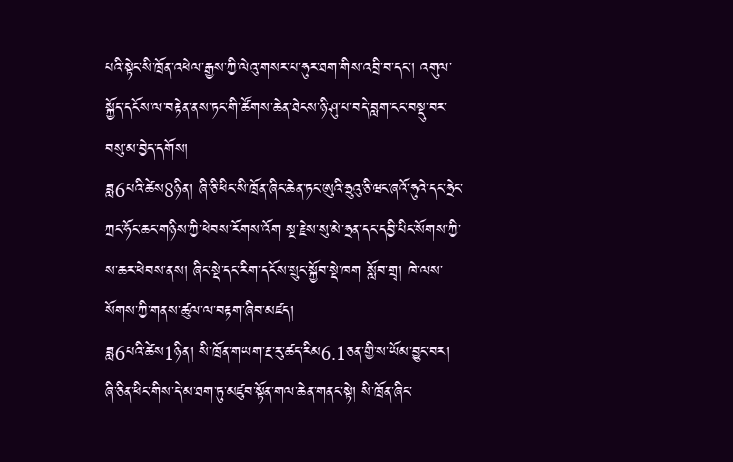པའི་སྟེང་སི་ཁྲོན་འཕེལ་རྒྱས་ཀྱི་ལེའུ་གསར་པ་ཧུར་ཐག་གིས་འབྲི་བ་དང་། འགུལ་སྐྱོད་དངོས་ལ་བརྟེན་ནས་ཏང་གི་ཚོགས་ཆེན་ཐེངས་ཉི་ཤུ་པ་བདེ་བླག་ངང་བསྡུ་བར་བསུ་མ་བྱེད་དགོས།
ཟླ6པའི་ཚེས8ཉིན། ཞི་ཅི་ཕིང་སི་ཁྲོན་ཞིང་ཆེན་ཏང་ཨུའི་ཧྲུའུ་ཅི་ཝང་ཞའོ་ཧུའེ་དང་ཧྲེང་ཀྲང་ཧོང་ཆང་གཉིས་ཀྱི་ཕེབས་རོགས་འོག སྔ་རྗེས་སུ་མེ་ཧྲན་དང་དབྱི་པིང་སོགས་ཀྱི་ས་ཆར་ཕེབས་ནས། ཞིང་སྡེ་དང་རིག་དངོས་སྲུང་སྐྱོབ་སྡེ་ཁག སློབ་གྲྭ། ཁེ་ལས་སོགས་ཀྱི་གནས་ཚུལ་ལ་བརྟག་ཞིབ་མཛད།
ཟླ6པའི་ཚེས1ཉིན། སི་ཁྲོན་གཡག་རྔ་རུ་ཚད་རིམ6.1ཅན་གྱི་ས་ཡོམ་བྱུང་བར། ཞི་ཅིན་ཕིང་གིས་དེ་མ་ཐག་ཏུ་མཛུབ་སྟོན་གལ་ཆེན་གནང་སྟེ། སི་ཁྲོན་ཞིང་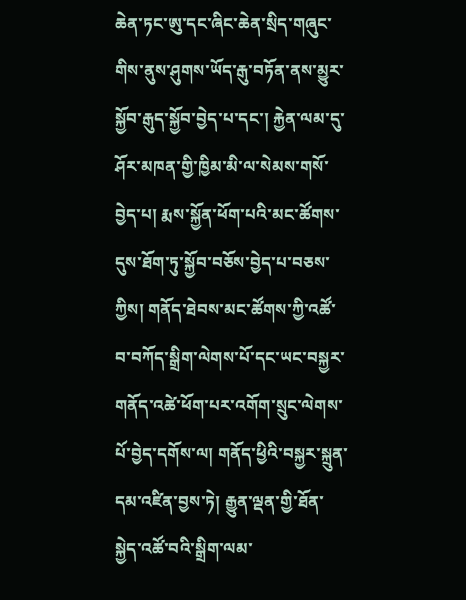ཆེན་ཏང་ཨུ་དང་ཞིང་ཆེན་སྲིད་གཞུང་གིས་ནུས་ཤུགས་ཡོད་རྒུ་བཏོན་ནས་མྱུར་སྐྱོབ་རྒུད་སྐྱོབ་བྱེད་པ་དང་། རྐྱེན་ལམ་དུ་ཤོར་མཁན་གྱི་ཁྱིམ་མི་ལ་སེམས་གསོ་བྱེད་པ། རྨས་སྐྱོན་ཕོག་པའི་མང་ཚོགས་དུས་ཐོག་ཏུ་སྐྱོབ་བཅོས་བྱེད་པ་བཅས་ཀྱིས། གནོད་ཐེབས་མང་ཚོགས་ཀྱི་འཚོ་བ་བཀོད་སྒྲིག་ལེགས་པོ་དང་ཡང་བསྐྱར་གནོད་འཚེ་ཕོག་པར་འགོག་སྲུང་ལེགས་པོ་བྱེད་དགོས་ལ། གནོད་ཕྱིའི་བསྐྱར་སྐྲུན་དམ་འཛིན་བྱས་ཏེ། རྒྱུན་ལྡན་གྱི་ཐོན་སྐྱེད་འཚོ་བའི་སྒྲིག་ལམ་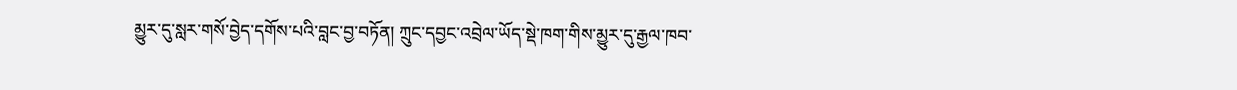མྱུར་དུ་སླར་གསོ་བྱེད་དགོས་པའི་བླང་བྱ་བཏོན། ཀྲུང་དབྱང་འབྲེལ་ཡོད་སྡེ་ཁག་གིས་མྱུར་དུ་རྒྱལ་ཁབ་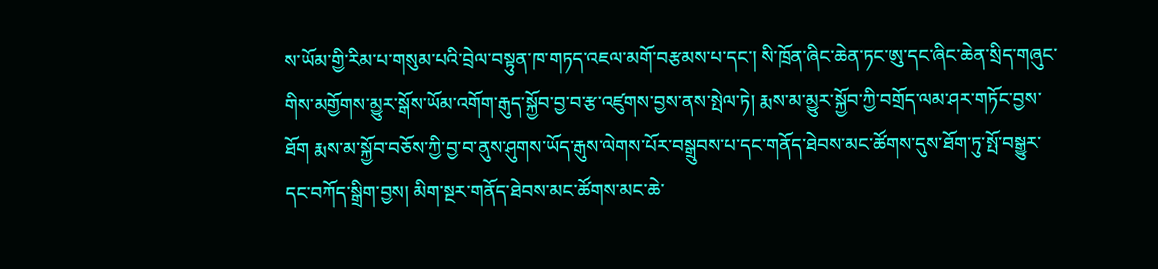ས་ཡོམ་གྱི་རིམ་པ་གསུམ་པའི་བྲེལ་བསྟུན་ཁ་གཏད་འཇལ་མགོ་བརྩམས་པ་དང་། སི་ཁྲོན་ཞིང་ཆེན་ཏང་ཨུ་དང་ཞིང་ཆེན་སྲིད་གཞུང་གིས་མགྱོགས་མྱུར་སྒོས་ཡོམ་འགོག་རྒུད་སྐྱོབ་བྱ་བ་རྩ་འཛུགས་བྱས་ནས་སྤེལ་ཏེ། རྨས་མ་མྱུར་སྐྱོབ་ཀྱི་བགྲོད་ལམ་ཤར་གཏོང་བྱས་ཐོག རྨས་མ་སྐྱོབ་བཅོས་ཀྱི་བྱ་བ་ནུས་ཤུགས་ཡོད་རྒུས་ལེགས་པོར་བསྒྲུབས་པ་དང་གནོད་ཐེབས་མང་ཚོགས་དུས་ཐོག་ཏུ་སྤོ་བསྒྱུར་དང་བཀོད་སྒྲིག་བྱས། མིག་སྔར་གནོད་ཐེབས་མང་ཚོགས་མང་ཆེ་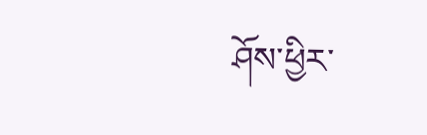ཤོས་ཕྱིར་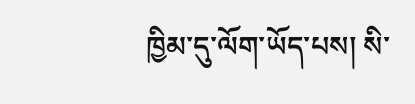ཁྱིམ་དུ་ལོག་ཡོད་པས། སི་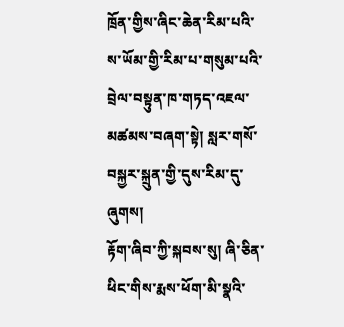ཁྲོན་གྱིས་ཞིང་ཆེན་རིམ་པའི་ས་ཡོམ་གྱི་རིམ་པ་གསུམ་པའི་བྲེལ་བསྟུན་ཁ་གཏད་འཇལ་མཚམས་བཞག་སྟེ། སླར་གསོ་བསྐྱར་སྐྲུན་གྱི་དུས་རིམ་དུ་ཞུགས།
རྟོག་ཞིབ་ཀྱི་སྐབས་སུ། ཞི་ཅིན་ཕིང་གིས་རྨས་ཕོག་མི་སྣའི་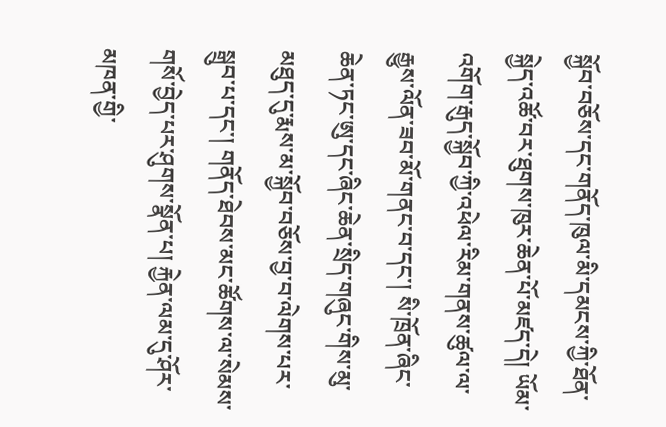སྐྱོབ་བཅོས་དང་གནོད་ཁུལ་མི་དམངས་ཀྱི་ཐོན་སྐྱེད་འཚོ་བར་ཐུགས་ཁུར་ཆེན་པོ་མཛད་དེ། ཡོམ་འགོག་རྒུད་སྐྱོབ་ཀྱི་འཕེལ་རིམ་གནས་ཚུལ་ལ་རྒྱུས་ལོན་ཟབ་མོ་གནང་བ་དང་། སི་ཁྲོན་ཞིང་ཆེན་ཏང་ཨུ་དང་ཞིང་ཆེན་སྲིད་གཞུང་གིས་མུ་མཐུད་དུ་རྨས་མ་སྐྱོབ་བཅོས་བྱ་བ་ལེགས་པར་སྒྲུབ་པ་དང་། གནོད་ཐེབས་མང་ཚོགས་ལ་སེམས་གསོ་བྱེད་པར་ཤུགས་སྣོན་པ། རྐྱེན་ལམ་དུ་ཤོར་མཁན་གྱི་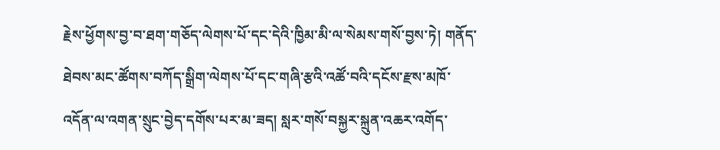རྗེས་ཕྱོགས་བྱ་བ་ཐག་གཅོད་ལེགས་པོ་དང་དེའི་ཁྱིམ་མི་ལ་སེམས་གསོ་བྱས་ཏེ། གནོད་ཐེབས་མང་ཚོགས་བཀོད་སྒྲིག་ལེགས་པོ་དང་གཞི་རྩའི་འཚོ་བའི་དངོས་རྫས་མཁོ་འདོན་ལ་འགན་སྲུང་བྱེད་དགོས་པར་མ་ཟད། སླར་གསོ་བསྐྱར་སྐྲུན་འཆར་འགོད་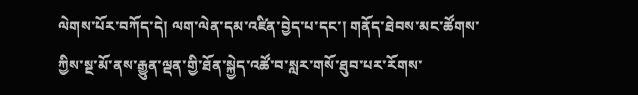ལེགས་པོར་བཀོད་དེ། ལག་ལེན་དམ་འཛིན་བྱེད་པ་དང་། གནོད་ཐེབས་མང་ཚོགས་ཀྱིས་སྔ་མོ་ནས་རྒྱུན་ལྡན་གྱི་ཐོན་སྐྱེད་འཚོ་བ་སླར་གསོ་ཐུབ་པར་རོགས་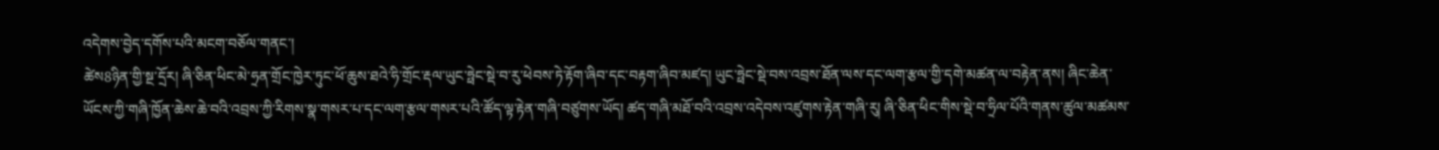འདེགས་བྱེད་དགོས་པའི་མངག་བཅོལ་གནང་།
ཚེས8ཉིན་གྱི་སྔ་དྲོར། ཞི་ཅིན་ཕིང་མེ་ཧྲན་གྲོང་ཁྱེར་ཏུང་ཕོ་ཆུས་ཐའེ་ཧི་གྲོང་རྡལ་ཡུང་ཧྥེང་སྡེ་བ་རུ་ཕེབས་ཏེ་རྟོག་ཞིབ་དང་བརྟག་ཞིབ་མཛད། ཡུང་ཧྥེང་སྡེ་བས་འབྲས་ཐོན་ལས་དང་ལག་རྩལ་གྱི་དགེ་མཚན་ལ་བརྟེན་ནས། ཞིང་ཆེན་ཡོངས་ཀྱི་གཞི་ཁྱོན་ཆེས་ཆེ་བའི་འབྲས་ཀྱི་རིགས་སྣ་གསར་པ་དང་ལག་རྩལ་གསར་པའི་ཚོད་ལྟ་རྟེན་གཞི་བཙུགས་ཡོད། ཚད་གཞི་མཐོ་བའི་འབྲས་འདེབས་འཛུགས་རྟེན་གཞི་རུ། ཞི་ཅིན་ཕིང་གིས་སྡེ་བ་ཧྲིལ་པོའི་གནས་ཚུལ་མཚམས་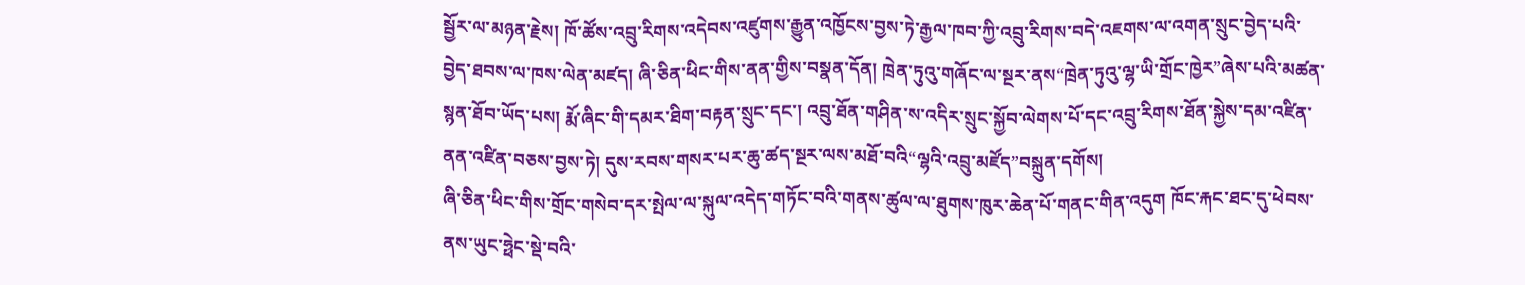སྦྱོར་ལ་མཉན་རྗེས། ཁོ་ཚོས་འབྲུ་རིགས་འདེབས་འཛུགས་རྒྱུན་འཁྱོངས་བྱས་ཏེ་རྒྱལ་ཁབ་ཀྱི་འབྲུ་རིགས་བདེ་འཇགས་ལ་འགན་སྲུང་བྱེད་པའི་བྱེད་ཐབས་ལ་ཁས་ལེན་མཛད། ཞི་ཅིན་ཕིང་གིས་ནན་གྱིས་བསྣན་དོན། ཁྲེན་ཏུའུ་གཞོང་ལ་སྔར་ནས“ཁྲེན་ཏུའུ་ལྷ་ཡི་གྲོང་ཁྱེར”ཞེས་པའི་མཚན་སྙན་ཐོབ་ཡོད་པས། རྨོ་ཞིང་གི་དམར་ཐིག་བརྟན་སྲུང་དང་། འབྲུ་ཐོན་གཤིན་ས་འདིར་སྲུང་སྐྱོབ་ལེགས་པོ་དང་འབྲུ་རིགས་ཐོན་སྐྱེས་དམ་འཛིན་ནན་འཛིན་བཅས་བྱས་ཏེ། དུས་རབས་གསར་པར་ཆུ་ཚད་སྔར་ལས་མཐོ་བའི“ལྷའི་འབྲུ་མཛོད”བསྐྲུན་དགོས།
ཞི་ཅིན་ཕིང་གིས་གྲོང་གསེབ་དར་སྤེལ་ལ་སྐུལ་འདེད་གཏོང་བའི་གནས་ཚུལ་ལ་ཐུགས་ཁུར་ཆེན་པོ་གནང་གིན་འདུག ཁོང་རྐང་ཐང་དུ་ཕེབས་ནས་ཡུང་ཧྥེང་སྡེ་བའི་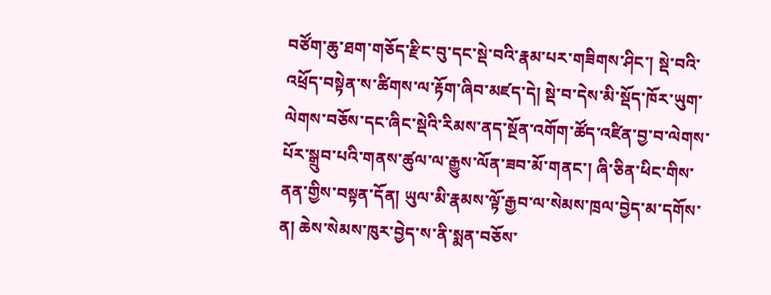བཙོག་ཆུ་ཐག་གཅོད་རྫིང་བུ་དང་སྡེ་བའི་རྣམ་པར་གཟིགས་ཤིང་། སྡེ་བའི་འཕྲོད་བསྟེན་ས་ཚིགས་ལ་རྟོག་ཞིབ་མཛད་དེ། སྡེ་བ་དེས་མི་སྡོད་ཁོར་ཡུག་ལེགས་བཅོས་དང་ཞིང་སྡེའི་རིམས་ནད་སྔོན་འགོག་ཚོད་འཛིན་བྱ་བ་ལེགས་པོར་སྒྲུབ་པའི་གནས་ཚུལ་ལ་རྒྱུས་ལོན་ཟབ་མོ་གནང་། ཞི་ཅིན་ཕིང་གིས་ནན་གྱིས་བསྟན་དོན། ཡུལ་མི་རྣམས་ལྟོ་རྒྱབ་ལ་སེམས་ཁྲལ་བྱེད་མ་དགོས་ན། ཆེས་སེམས་ཁུར་བྱེད་ས་ནི་སྨན་བཅོས་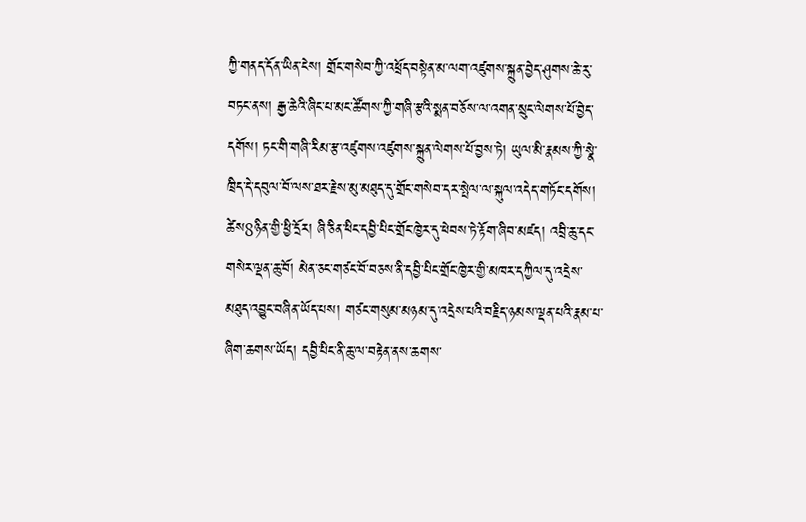ཀྱི་གནད་དོན་ཡིན་ངེས། གྲོང་གསེབ་ཀྱི་འཕྲོད་བསྟེན་མ་ལག་འཛུགས་སྐྲུན་བྱེད་ཤུགས་ཆེ་རུ་བཏང་ནས། རྒྱ་ཆེའི་ཞིང་པ་མང་ཚོགས་ཀྱི་གཞི་རྩའི་སྨན་བཅོས་ལ་འགན་སྲུང་ལེགས་པོ་བྱེད་དགོས། ཏང་གི་གཞི་རིམ་རྩ་འཛུགས་འཛུགས་སྐྲུན་ལེགས་པོ་བྱས་ཏེ། ཡུལ་མི་རྣམས་ཀྱི་སྣེ་ཁྲིད་དེ་དབུལ་བོ་ལས་ཐར་རྗེས་མུ་མཐུད་དུ་གྲོང་གསེབ་དར་སྤེལ་ལ་སྐུལ་འདེད་གཏོང་དགོས།
ཚེས8ཉིན་གྱི་ཕྱི་དྲོར། ཞི་ཅིན་ཕིང་དབྱི་པིང་གྲོང་ཁྱེར་དུ་ཕེབས་ཏེ་རྟོག་ཞིབ་མཛད། འབྲི་ཆུ་དང་གསེར་ལྡན་ཆུ་བོ། མེན་ཅང་གཙང་བོ་བཅས་ནི་དབྱི་པིང་གྲོང་ཁྱེར་གྱི་མཁར་དཀྱིལ་དུ་འདྲེས་མཐུད་འབྱུང་བཞིན་ཡོད་པས། གཙང་གསུམ་མཉམ་དུ་འདྲེས་པའི་བརྗིད་ཉམས་ལྡན་པའི་རྣམ་པ་ཞིག་ཆགས་ཡོད། དབྱི་པིང་ནི་ཆུ་ལ་བརྟེན་ནས་ཆགས་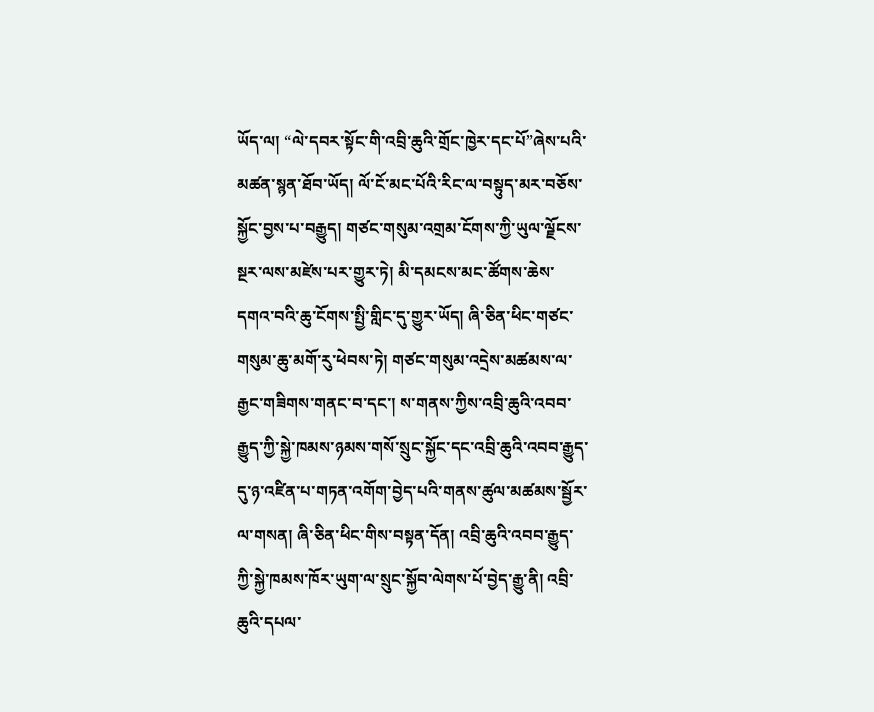ཡོད་ལ། “ལེ་དབར་སྟོང་གི་འབྲི་ཆུའི་གྲོང་ཁྱེར་དང་པོ”ཞེས་པའི་མཚན་སྙན་ཐོབ་ཡོད། ལོ་ངོ་མང་པོའི་རིང་ལ་བསྟུད་མར་བཅོས་སྐྱོང་བྱས་པ་བརྒྱུད། གཙང་གསུམ་འགྲམ་ངོགས་ཀྱི་ཡུལ་ལྗོངས་སྔར་ལས་མཛེས་པར་གྱུར་ཏེ། མི་དམངས་མང་ཚོགས་ཆེས་དགའ་བའི་ཆུ་ངོགས་སྤྱི་གླིང་དུ་གྱུར་ཡོད། ཞི་ཅིན་ཕིང་གཙང་གསུམ་ཆུ་མགོ་རུ་ཕེབས་ཏེ། གཙང་གསུམ་འདྲེས་མཚམས་ལ་རྒྱང་གཟིགས་གནང་བ་དང་། ས་གནས་ཀྱིས་འབྲི་ཆུའི་འབབ་རྒྱུད་ཀྱི་སྐྱེ་ཁམས་ཉམས་གསོ་སྲུང་སྐྱོང་དང་འབྲི་ཆུའི་འབབ་རྒྱུད་དུ་ཉ་འཛིན་པ་གཏན་འགོག་བྱེད་པའི་གནས་ཚུལ་མཚམས་སྦྱོར་ལ་གསན། ཞི་ཅིན་ཕིང་གིས་བསྟན་དོན། འབྲི་ཆུའི་འབབ་རྒྱུད་ཀྱི་སྐྱེ་ཁམས་ཁོར་ཡུག་ལ་སྲུང་སྐྱོབ་ལེགས་པོ་བྱེད་རྒྱུ་ནི། འབྲི་ཆུའི་དཔལ་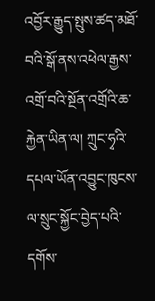འབྱོར་རྒྱུད་སྤུས་ཚད་མཐོ་བའི་སྒོ་ནས་འཕེལ་རྒྱས་འགྲོ་བའི་སྔོན་འགྲོའི་ཆ་རྐྱེན་ཡིན་ལ། ཀྲུང་ཧྭའི་དཔལ་ཡོན་འབྱུང་ཁུངས་ལ་སྲུང་སྐྱོང་བྱེད་པའི་དགོས་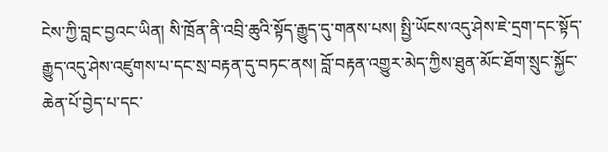ངེས་ཀྱི་བླང་བྱའང་ཡིན། སི་ཁྲོན་ནི་འབྲི་ཆུའི་སྟོད་རྒྱུད་དུ་གནས་པས། སྤྱི་ཡོངས་འདུ་ཤེས་ཇེ་དྲག་དང་སྟོད་རྒྱུད་འདུ་ཤེས་འཛུགས་པ་དང་སྲ་བརྟན་དུ་བཏང་ནས། བློ་བརྟན་འགྱུར་མེད་ཀྱིས་ཐུན་མོང་ཐོག་སྲུང་སྐྱོང་ཆེན་པོ་བྱེད་པ་དང་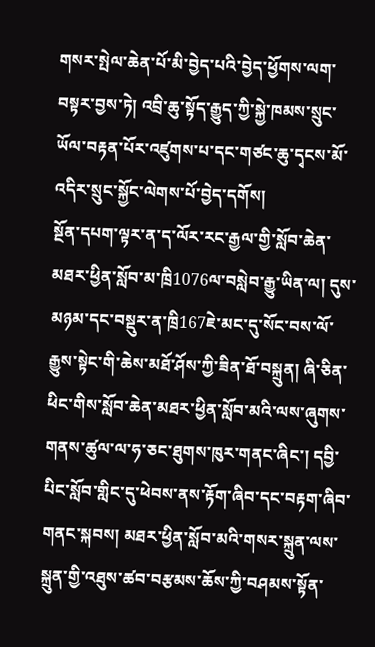གསར་སྤེལ་ཆེན་པོ་མི་བྱེད་པའི་བྱེད་ཕྱོགས་ལག་བསྟར་བྱས་ཏེ། འབྲི་ཆུ་སྟོད་རྒྱུད་ཀྱི་སྐྱེ་ཁམས་སྲུང་ཡོལ་བརྟན་པོར་འཛུགས་པ་དང་གཙང་ཆུ་དྭངས་མོ་འདིར་སྲུང་སྐྱོང་ལེགས་པོ་བྱེད་དགོས།
སྔོན་དཔག་ལྟར་ན་ད་ལོར་རང་རྒྱལ་གྱི་སློབ་ཆེན་མཐར་ཕྱིན་སློབ་མ་ཁྲི1076ལ་བསླེབ་རྒྱུ་ཡིན་ལ། དུས་མཉམ་དང་བསྡུར་ན་ཁྲི167ཇེ་མང་དུ་སོང་བས་ལོ་རྒྱུས་སྟེང་གི་ཆེས་མཐོ་ཤོས་ཀྱི་ཟིན་ཐོ་བསྐྲུན། ཞི་ཅིན་ཕིང་གིས་སློབ་ཆེན་མཐར་ཕྱིན་སློབ་མའི་ལས་ཞུགས་གནས་ཚུལ་ལ་ཧ་ཅང་ཐུགས་ཁུར་གནང་ཞིང་། དབྱི་པིང་སློབ་གླིང་དུ་ཕེབས་ནས་རྟོག་ཞིབ་དང་བརྟག་ཞིབ་གནང་སྐབས། མཐར་ཕྱིན་སློབ་མའི་གསར་སྐྲུན་ལས་སྐྲུན་གྱི་འཐུས་ཚབ་བརྩམས་ཆོས་ཀྱི་བཤམས་སྟོན་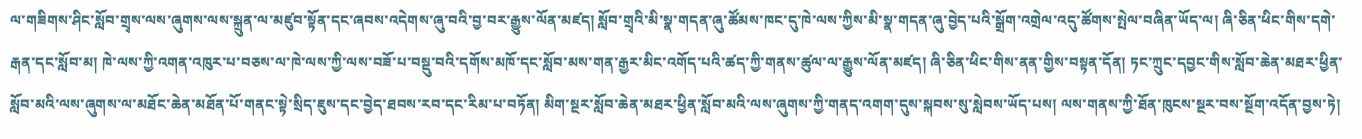ལ་གཟིགས་ཤིང་སློབ་གྲྭས་ལས་ཞུགས་ལས་སྐྲུན་ལ་མཛུབ་སྟོན་དང་ཞབས་འདེགས་ཞུ་བའི་བྱ་བར་རྒྱུས་ལོན་མཛད། སློབ་གྲྭའི་མི་སྣ་གདན་ཞུ་ཚོམས་ཁང་དུ་ཁེ་ལས་ཀྱིས་མི་སྣ་གདན་ཞུ་བྱེད་པའི་སྒྲོག་འགྲེལ་འདུ་ཚོགས་སྤེལ་བཞིན་ཡོད་ལ། ཞི་ཅིན་ཕིང་གིས་དགེ་རྒན་དང་སློབ་མ། ཁེ་ལས་ཀྱི་འགན་འཁུར་པ་བཅས་ལ་ཁེ་ལས་ཀྱི་ལས་བཟོ་པ་བསྡུ་བའི་དགོས་མཁོ་དང་སློབ་མས་གན་རྒྱར་མིང་འགོད་པའི་ཚད་ཀྱི་གནས་ཚུལ་ལ་རྒྱུས་ལོན་མཛད། ཞི་ཅིན་ཕིང་གིས་ནན་གྱིས་བསྟན་དོན། ཏང་ཀྲུང་དབྱང་གིས་སློབ་ཆེན་མཐར་ཕྱིན་སློབ་མའི་ལས་ཞུགས་ལ་མཐོང་ཆེན་མཐོན་པོ་གནང་སྟེ་སྲིད་ཇུས་དང་བྱེད་ཐབས་རབ་དང་རིམ་པ་བཏོན། མིག་སྔར་སློབ་ཆེན་མཐར་ཕྱིན་སློབ་མའི་ལས་ཞུགས་ཀྱི་གནད་འགག་དུས་སྐབས་སུ་སླེབས་ཡོད་པས། ལས་གནས་ཀྱི་ཐོན་ཁུངས་སྔར་བས་སྔོག་འདོན་བྱས་ཏེ།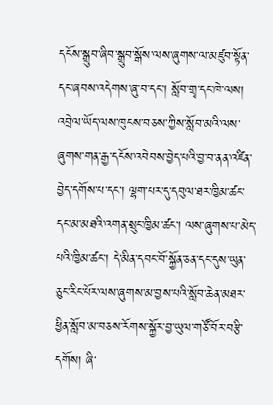དངོས་སྒྲུབ་ཞིབ་སྒྲུབ་སྒོས་ལས་ཞུགས་ལ་མཛུབ་སྟོན་དང་ཞབས་འདེགས་ཞུ་བ་དང་། སློབ་གྲྭ་དང་ཁེ་ལས། འབྲེལ་ཡོད་ལས་ཁུངས་བཅས་ཀྱིས་སློབ་མའི་ལས་ཞུགས་གན་རྒྱ་དངོས་འབེབས་བྱེད་པའི་བྱ་བ་ནན་འཛིན་བྱེད་དགོས་པ་དང་། ལྷག་པར་དུ་དབུལ་ཐར་ཁྱིམ་ཚང་དང་མ་མཐའི་འགན་སྲུང་ཁྱིམ་ཚང་། ལས་ཞུགས་པ་མེད་པའི་ཁྱིམ་ཚང་། དེ་མིན་དབང་བོ་སྐྱོན་ཅན་དང་དུས་ཡུན་ཅུང་རིང་པོར་ལས་ཞུགས་མ་བྱས་པའི་སློབ་ཆེན་མཐར་ཕྱིན་སློབ་མ་བཅས་རོགས་སྐྱོར་བྱ་ཡུལ་གཙོ་བོར་བརྩི་དགོས། ཞི་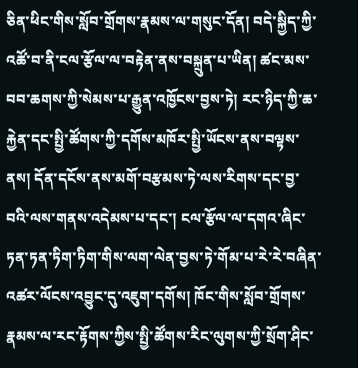ཅིན་ཕིང་གིས་སློབ་གྲོགས་རྣམས་ལ་གསུང་དོན། བདེ་སྐྱིད་ཀྱི་འཚོ་བ་ནི་ངལ་རྩོལ་ལ་བརྟེན་ནས་བསྐྲུན་པ་ཡིན། ཚང་མས་བབ་ཆགས་ཀྱི་སེམས་པ་རྒྱུན་འཁྱོངས་བྱས་ཏེ། རང་ཉིད་ཀྱི་ཆ་རྐྱེན་དང་སྤྱི་ཚོགས་ཀྱི་དགོས་མཁོར་སྤྱི་ཡོངས་ནས་བལྟས་ནས། དོན་དངོས་ནས་མགོ་བརྩམས་ཏེ་ལས་རིགས་དང་བྱ་བའི་ལས་གནས་འདེམས་པ་དང་། ངལ་རྩོལ་ལ་དགའ་ཞིང་ཏན་ཏན་ཏིག་ཏིག་གིས་ལག་ལེན་བྱས་ཏེ་གོམ་པ་རེ་རེ་བཞིན་འཚར་ལོངས་འབྱུང་དུ་འཇུག་དགོས། ཁོང་གིས་སློབ་གྲོགས་རྣམས་ལ་རང་རྟོགས་ཀྱིས་སྤྱི་ཚོགས་རིང་ལུགས་ཀྱི་སྲོག་ཤིང་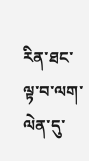རིན་ཐང་ལྟ་བ་ལག་ལེན་དུ་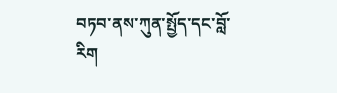བཏབ་ནས་ཀུན་སྤྱོད་དང་བློ་རིག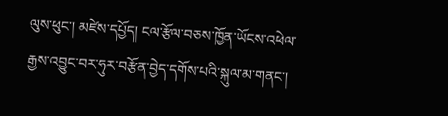ལུས་ཕུང་། མཛེས་དཔྱོད། ངལ་རྩོལ་བཅས་ཁྱོན་ཡོངས་འཕེལ་རྒྱས་འབྱུང་བར་ཧུར་བརྩོན་བྱེད་དགོས་པའི་སྐུལ་མ་གནང་།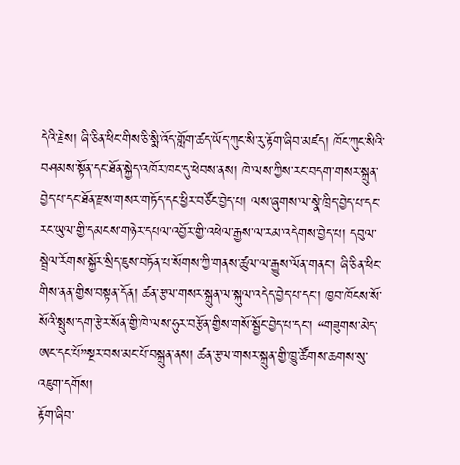དེའི་རྗེས། ཞི་ཅིན་ཕིང་གིས་ཅི་སྨི་འོད་གློག་ཚད་ཡོད་ཀུང་སི་རུ་རྟོག་ཞིབ་མཛད། ཁོང་ཀུང་སིའི་བཤམས་སྟོན་དང་ཐོན་སྐྱེད་འཁོར་ཁང་དུ་ཕེབས་ནས། ཁེ་ལས་ཀྱིས་རང་བདག་གསར་སྐྲུན་བྱེད་པ་དང་ཐོན་རྫས་གསར་གཏོད་དང་ཕྱིར་བཙོང་བྱེད་པ། ལས་ཞུགས་ལ་སྣེ་ཁྲིད་བྱེད་པ་དང་རང་ཡུལ་གྱི་དམངས་གཉེར་དཔལ་འབྱོར་གྱི་འཕེལ་རྒྱས་ལ་རམ་འདེགས་བྱེད་པ། དབུལ་སྦྲེལ་རོགས་སྐྱོར་སྲིད་ཇུས་བཏོན་པ་སོགས་ཀྱི་གནས་ཚུལ་ལ་རྒྱུས་ལོན་གནང་། ཞི་ཅིན་ཕིང་གིས་ནན་གྱིས་བསྟན་དོན། ཚན་རྩལ་གསར་སྐྲུན་ལ་སྐུལ་འདེད་བྱེད་པ་དང་། ཁྱབ་ཁོངས་སོ་སོའི་སྤུས་དག་རྩེར་སོན་གྱི་ཁེ་ལས་ཧུར་བརྩོན་གྱིས་གསོ་སྦྱོང་བྱེད་པ་དང་། “གཟུགས་མེད་ཨང་དང་པོ”སྔར་བས་མང་པོ་བསྐྲུན་ནས། ཚན་རྩལ་གསར་སྐྲུན་གྱི་ཁྱུ་ཚོགས་ཆགས་སུ་འཇུག་དགོས།
རྟོག་ཞིབ་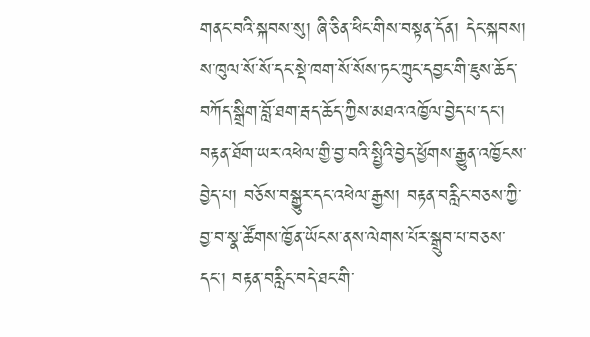གནང་བའི་སྐབས་སུ། ཞི་ཅིན་ཕིང་གིས་བསྟན་དོན། དེང་སྐབས། ས་ཁུལ་སོ་སོ་དང་སྡེ་ཁག་སོ་སོས་ཏང་ཀྲུང་དབྱང་གི་ཇུས་ཆོད་བཀོད་སྒྲིག་བློ་ཐག་རྦད་ཆོད་ཀྱིས་མཐའ་འཁྱོལ་བྱེད་པ་དང་། བརྟན་ཐོག་ཡར་འཕེལ་གྱི་བྱ་བའི་སྤྱིའི་བྱེད་ཕྱོགས་རྒྱུན་འཁྱོངས་བྱེད་པ། བཅོས་བསྒྱུར་དང་འཕེལ་རྒྱས། བརྟན་བརླིང་བཅས་ཀྱི་བྱ་བ་སྣ་ཚོགས་ཁྱོན་ཡོངས་ནས་ལེགས་པོར་སྒྲུབ་པ་བཅས་དང་། བརྟན་བརླིང་བདེ་ཐང་གི་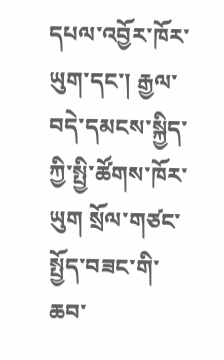དཔལ་འབྱོར་ཁོར་ཡུག་དང་། རྒྱལ་བདེ་དམངས་སྐྱིད་ཀྱི་སྤྱི་ཚོགས་ཁོར་ཡུག སྲོལ་གཙང་སྤྱོད་བཟང་གི་ཆབ་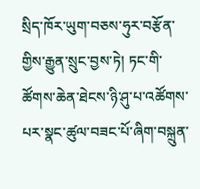སྲིད་ཁོར་ཡུག་བཅས་ཧུར་བརྩོན་གྱིས་རྒྱུན་སྲུང་བྱས་ཏེ། ཏང་གི་ཚོགས་ཆེན་ཐེངས་ཉི་ཤུ་པ་འཚོགས་པར་སྣང་ཚུལ་བཟང་པོ་ཞིག་བསྐྲུན་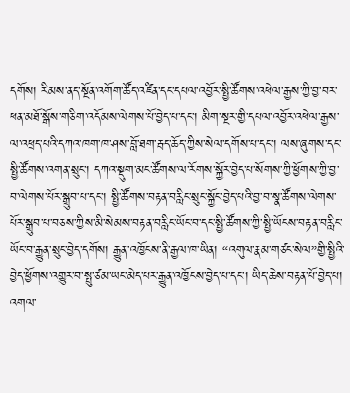དགོས། རིམས་ནད་སྔོན་འགོག་ཚོད་འཛིན་དང་དཔལ་འབྱོར་སྤྱི་ཚོགས་འཕེལ་རྒྱས་ཀྱི་བྱ་བར་ཕན་མཐོ་སྒོས་གཅིག་འདོམས་ལེགས་པོ་བྱེད་པ་དང་། མིག་སྔར་གྱི་དཔལ་འབྱོར་འཕེལ་རྒྱས་ལ་འཕྲད་པའི་དཀའ་ཁག་ཁ་ཤས་བློ་ཐག་རྦད་ཆོད་ཀྱིས་སེལ་དགོས་པ་དང་། ལས་ཞུགས་དང་སྤྱི་ཚོགས་འགན་སྲུང་། དཀའ་སྡུག་མང་ཚོགས་ལ་རོགས་སྐྱོར་བྱེད་པ་སོགས་ཀྱི་ཕྱོགས་ཀྱི་བྱ་བ་ལེགས་པོར་སྒྲུབ་པ་དང་། སྤྱི་ཚོགས་བརྟན་བརླིང་སྲུང་སྐྱོང་བྱེད་པའི་བྱ་བ་སྣ་ཚོགས་ལེགས་པོར་སྒྲུབ་པ་བཅས་ཀྱིས་མི་སེམས་བརྟན་བརླིང་ཡོང་བ་དང་སྤྱི་ཚོགས་ཀྱི་སྤྱི་ཡོངས་བརྟན་བརླིང་ཡོང་བ་རྒྱུན་སྲུང་བྱེད་དགོས། རྒྱུན་འཁྱོངས་ནི་རྒྱལ་ཁ་ཡིན། “འགུལ་རྣམ་གཙང་སེལ”གྱི་སྤྱིའི་བྱེད་ཕྱོགས་འགྱུར་བ་སྤུ་ཙམ་ཡང་མེད་པར་རྒྱུན་འཁྱོངས་བྱེད་པ་དང་། ཡིད་ཆེས་བརྟན་པོ་བྱེད་པ། འགལ་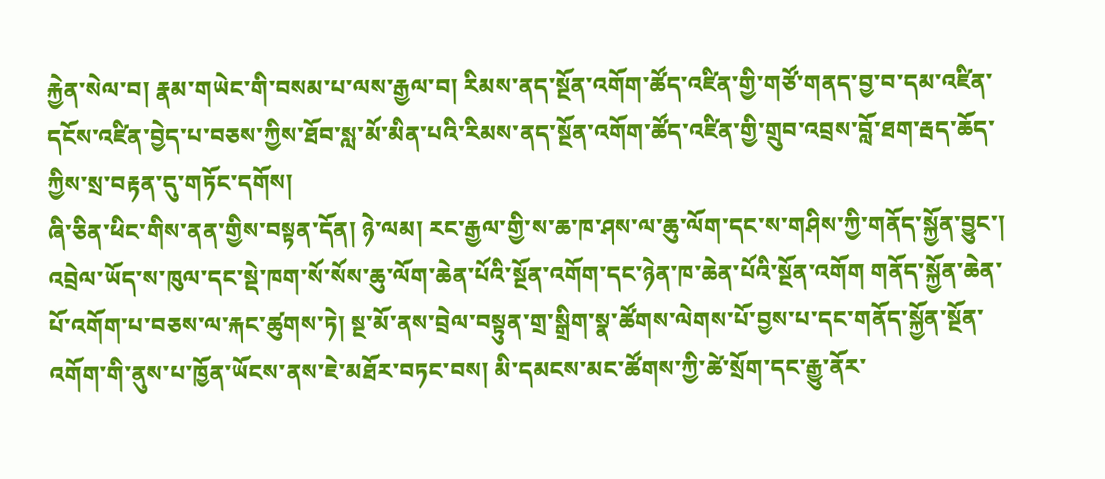རྐྱེན་སེལ་བ། རྣམ་གཡེང་གི་བསམ་པ་ལས་རྒྱལ་བ། རིམས་ནད་སྔོན་འགོག་ཚོད་འཛིན་གྱི་གཙོ་གནད་བྱ་བ་དམ་འཛིན་དངོས་འཛིན་བྱེད་པ་བཅས་ཀྱིས་ཐོབ་སླ་མོ་མིན་པའི་རིམས་ནད་སྔོན་འགོག་ཚོད་འཛིན་གྱི་གྲུབ་འབྲས་བློ་ཐག་རྦད་ཆོད་ཀྱིས་སྲ་བརྟན་དུ་གཏོང་དགོས།
ཞི་ཅིན་ཕིང་གིས་ནན་གྱིས་བསྟན་དོན། ཉེ་ལམ། རང་རྒྱལ་གྱི་ས་ཆ་ཁ་ཤས་ལ་ཆུ་ལོག་དང་ས་གཤིས་ཀྱི་གནོད་སྐྱོན་བྱུང་། འབྲེལ་ཡོད་ས་ཁུལ་དང་སྡེ་ཁག་སོ་སོས་ཆུ་ལོག་ཆེན་པོའི་སྔོན་འགོག་དང་ཉེན་ཁ་ཆེན་པོའི་སྔོན་འགོག གནོད་སྐྱོན་ཆེན་པོ་འགོག་པ་བཅས་ལ་རྐང་ཚུགས་ཏེ། སྔ་མོ་ནས་བྲེལ་བསྟུན་གྲ་སྒྲིག་སྣ་ཚོགས་ལེགས་པོ་བྱས་པ་དང་གནོད་སྐྱོན་སྔོན་འགོག་གི་ནུས་པ་ཁྱོན་ཡོངས་ནས་ཇེ་མཐོར་བཏང་བས། མི་དམངས་མང་ཚོགས་ཀྱི་ཚེ་སྲོག་དང་རྒྱུ་ནོར་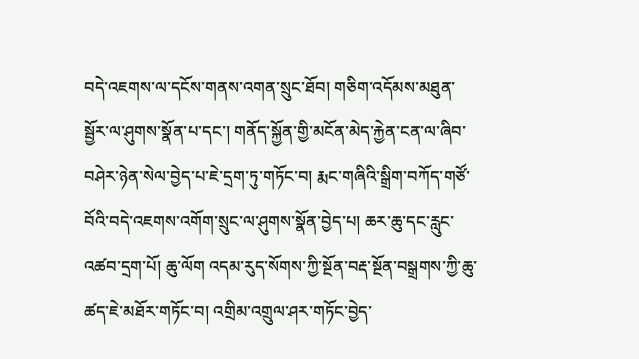བདེ་འཇགས་ལ་དངོས་གནས་འགན་སྲུང་ཐོབ། གཅིག་འདོམས་མཐུན་སྦྱོར་ལ་ཤུགས་སྣོན་པ་དང་། གནོད་སྐྱོན་གྱི་མངོན་མེད་རྐྱེན་ངན་ལ་ཞིབ་བཤེར་ཉེན་སེལ་བྱེད་པ་ཇེ་དྲག་ཏུ་གཏོང་བ། རྨང་གཞིའི་སྒྲིག་བཀོད་གཙོ་བོའི་བདེ་འཇགས་འགོག་སྲུང་ལ་ཤུགས་སྣོན་བྱེད་པ། ཆར་ཆུ་དང་རླུང་འཚབ་དྲག་པོ། ཆུ་ལོག འདམ་རུད་སོགས་ཀྱི་སྔོན་བརྡ་སྔོན་བསྒྲགས་ཀྱི་ཆུ་ཚད་ཇེ་མཐོར་གཏོང་བ། འགྲིམ་འགྲུལ་ཤར་གཏོང་བྱེད་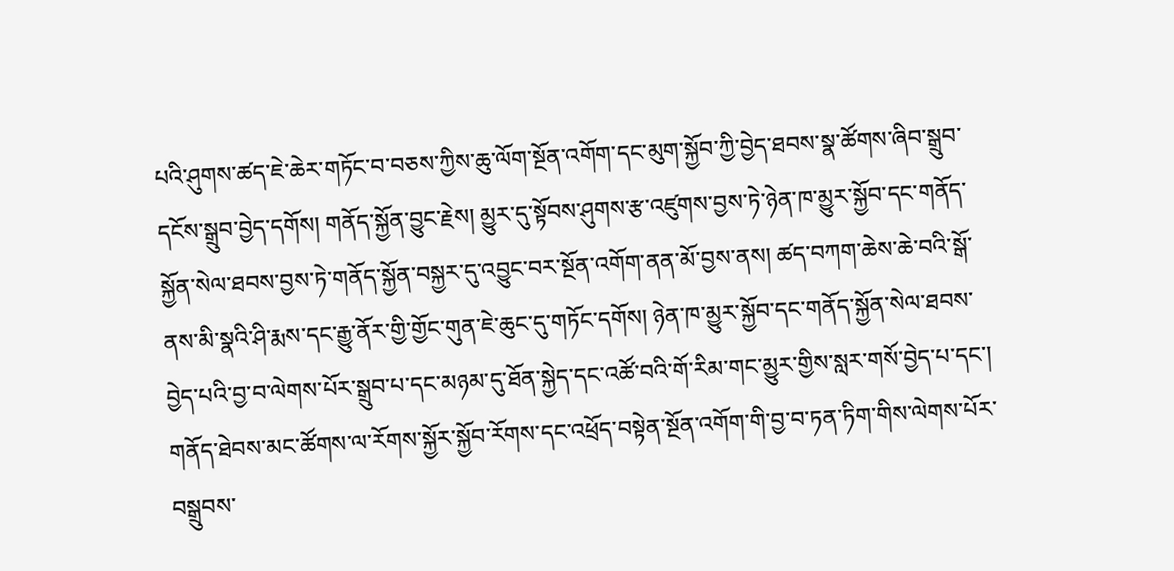པའི་ཤུགས་ཚད་ཇེ་ཆེར་གཏོང་བ་བཅས་ཀྱིས་ཆུ་ལོག་སྔོན་འགོག་དང་མུག་སྐྱོབ་ཀྱི་བྱེད་ཐབས་སྣ་ཚོགས་ཞིབ་སྒྲུབ་དངོས་སྒྲུབ་བྱེད་དགོས། གནོད་སྐྱོན་བྱུང་རྗེས། མྱུར་དུ་སྟོབས་ཤུགས་རྩ་འཛུགས་བྱས་ཏེ་ཉེན་ཁ་མྱུར་སྐྱོབ་དང་གནོད་སྐྱོན་སེལ་ཐབས་བྱས་ཏེ་གནོད་སྐྱོན་བསྐྱར་དུ་འབྱུང་བར་སྔོན་འགོག་ནན་མོ་བྱས་ནས། ཚད་བཀག་ཆེས་ཆེ་བའི་སྒོ་ནས་མི་སྣའི་ཤི་རྨས་དང་རྒྱུ་ནོར་གྱི་གྱོང་གུན་ཇེ་ཆུང་དུ་གཏོང་དགོས། ཉེན་ཁ་མྱུར་སྐྱོབ་དང་གནོད་སྐྱོན་སེལ་ཐབས་བྱེད་པའི་བྱ་བ་ལེགས་པོར་སྒྲུབ་པ་དང་མཉམ་དུ་ཐོན་སྐྱེད་དང་འཚོ་བའི་གོ་རིམ་གང་མྱུར་གྱིས་སླར་གསོ་བྱེད་པ་དང་། གནོད་ཐེབས་མང་ཚོགས་ལ་རོགས་སྐྱོར་སྐྱོབ་རོགས་དང་འཕྲོད་བསྟེན་སྔོན་འགོག་གི་བྱ་བ་ཏན་ཏིག་གིས་ལེགས་པོར་བསྒྲུབས་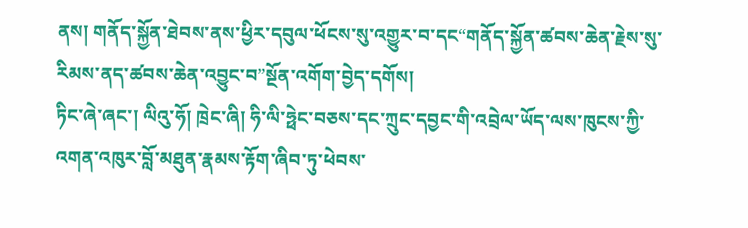ནས། གནོད་སྐྱོན་ཐེབས་ནས་ཕྱིར་དབུལ་ཕོངས་སུ་འགྱུར་བ་དང“གནོད་སྐྱོན་ཚབས་ཆེན་རྗེས་སུ་རིམས་ནད་ཚབས་ཆེན་འབྱུང་བ”སྔོན་འགོག་བྱེད་དགོས།
ཏིང་ཞེ་ཞང་། ལིའུ་ཧོ། ཁྲེང་ཞི། ཧི་ལི་ཧྥེང་བཅས་དང་ཀྲུང་དབྱང་གི་འབྲེལ་ཡོད་ལས་ཁུངས་ཀྱི་འགན་འཁུར་བློ་མཐུན་རྣམས་རྟོག་ཞིབ་ཏུ་ཕེབས་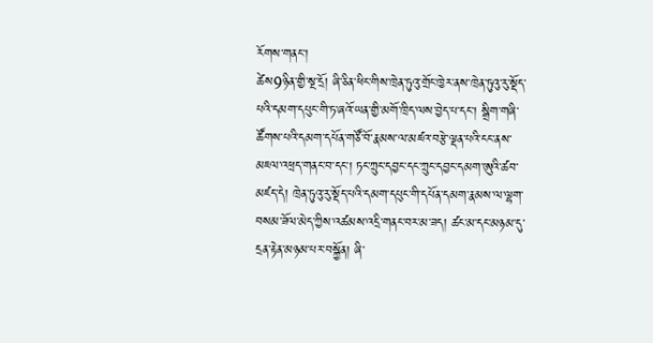རོགས་གནང་།
ཚེས9ཉིན་གྱི་སྔ་དྲོ། ཞི་ཅིན་ཕིང་གིས་ཁྲེན་ཏུའུ་གྲོང་ཁྱེར་ནས་ཁྲེན་ཏུའུ་རུ་སྡོད་པའི་དམག་དཔུང་གི་ཏ་ཞའོ་ཡན་གྱི་མགོ་ཁྲིད་ལས་བྱེད་པ་དང་། སྒྲིག་གཞི་ཚོགས་པའི་དམག་དཔོན་གཙོ་བོ་རྣམས་ལ་མཛའ་བརྩེ་ལྡན་པའི་ངང་ནས་མཇལ་འཕྲད་གནང་བ་དང་། ཏང་ཀྲུང་དབྱང་དང་ཀྲུང་དབྱང་དམག་ཨུའི་ཚབ་མཛད་དེ། ཁྲེན་ཏུའུ་རུ་སྡོད་པའི་དམག་དཔུང་གི་དཔོན་དམག་རྣམས་ལ་ལྷག་བསམ་ཟོལ་མེད་ཀྱིས་འཚམས་འདྲི་གནང་བར་མ་ཟད། ཚང་མ་དང་མཉམ་དུ་དྲན་རྟེན་མཉམ་པར་བསྐྱོན། ཞི་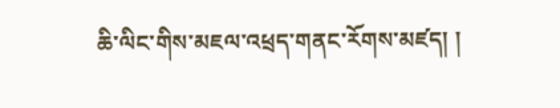ཆི་ལིང་གིས་མཇལ་འཕྲད་གནང་རོགས་མཛད། །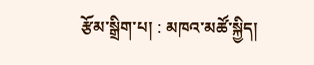རྩོམ་སྒྲིག་པ། : མཁའ་མཚོ་སྐྱིད།